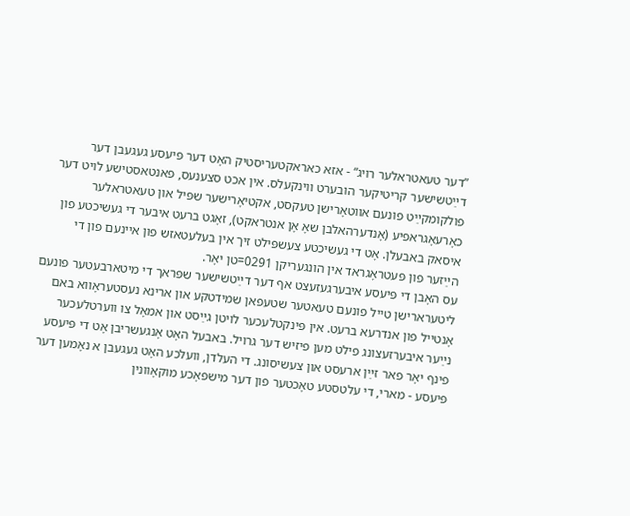”דער טעאטראלער רויג“ - אזא כאראקטעריסטיק האָט דער פּיעסע געגעבן דער דײַטשישער קריטיקער הובערט ווינקעלס. אין אכט סצענעס, פאנטאסטישע לויט דער פולקומקײַט פונעם אווטאָרישן טעקסט, אקטיאָרישער שפּיל און טעאטראלער כאָרעאָגראפיע (אָנדערהאלבן שאָ אָן אנטראקט), זאָגט ברעט איבער די געשיכטע פון איסאק באבעלן. אָט די געשיכטע צעשפּילט זיך אין בעלעטאזש פון איינעם פון די הײַזער פון פּעטראָגראד אין הונגעריקן 0291=טן יאָר.
עס האָבן די פּיעסע איבערגעזעצט אף דער דײַטשישער שפּראך די מיטארבעטער פונעם ליטערארישן טייל פונעם טעאטער שטעפאן שמידטקע און ארינא נעסטעראָווא באם אָנטייל פון אנדרעא ברעט. אין פּינקטלעכער לויטן גײַסט און אמאָל צו ווערטלעכער נײַער איבערזעצונג פילט מען פיזיש דער גרויל. באבעל האָט אָנגעשריבן אָט די פּיעסע פינף יאָר פאר זײַן ארעסט און צעשיסונג. די העלדן, וועלכע האָט געגעבן א נאָמען דער פּיעסע - מארי, די עלטסטע טאָכטער פון דער מישפּאָכע מוקאָוונין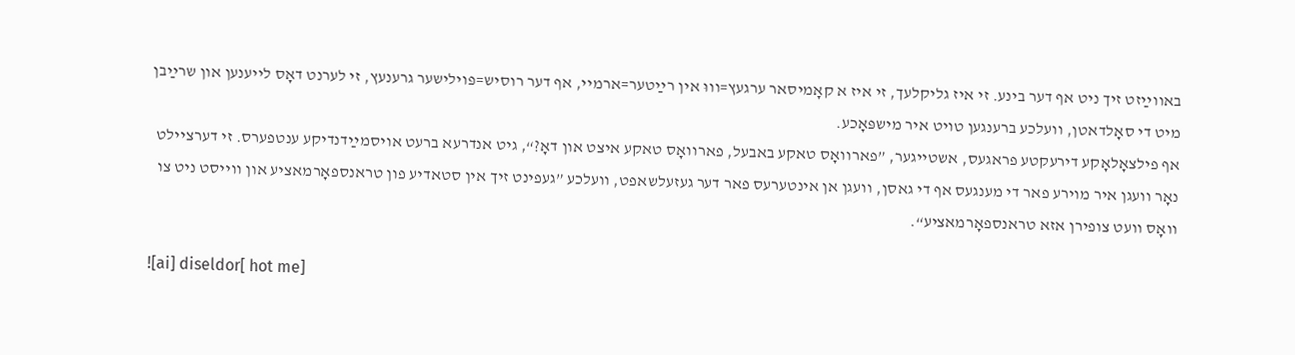באווײַזט זיך ניט אף דער בינע. זי איז גליקלעך, זי איז א קאָמיסאר ערגעץ=וווּ אין רײַטער=ארמיי, אף דער רוסיש=פּוילישער גרענעץ, זי לערנט דאָס לייענען און שרײַבן מיט די סאָלדאטן, וועלכע ברענגען טויט איר מישפּאָכע.
אף פילצאָלאָקע דירעקטע פראגעס, אשטייגער, ”פארוואָס טאקע באבעל, פארוואָס טאקע איצט און דאָ?“, גיט אנדרעא ברעט אויסמײַדנדיקע ענטפערס. זי דערציילט נאָר וועגן איר מוירע פאר די מענגעס אף די גאסן, וועגן אן אינטערעס פאר דער געזעלשאפט, וועלכע ”געפינט זיך אין סטאדיע פון טראנספאָרמאציע און ווייסט ניט צו וואָס וועט צופירן אזא טראנספאָרמאציע“.

![ai] diseldor[ hot me]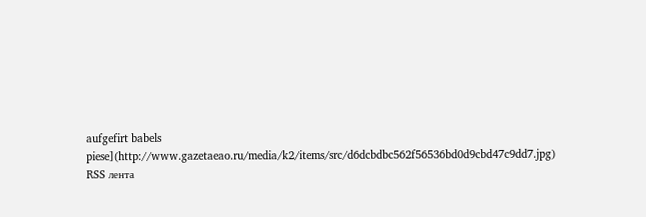aufgefirt babels piese](http://www.gazetaeao.ru/media/k2/items/src/d6dcbdbc562f56536bd0d9cbd47c9dd7.jpg)
RSS лента